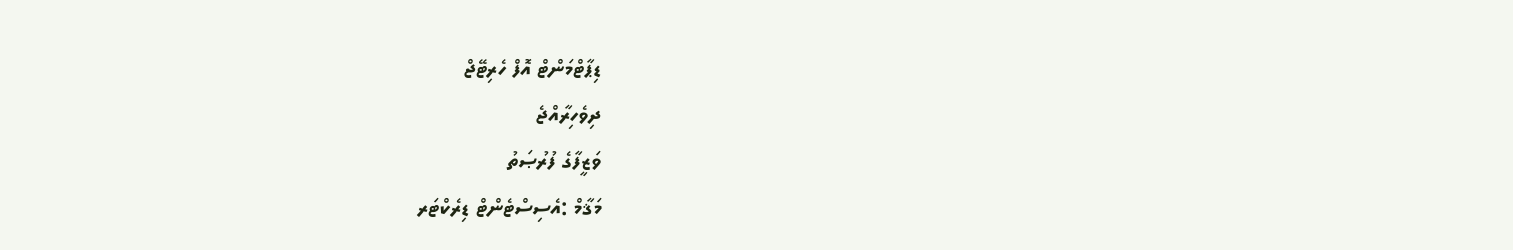ޑިޕާޓްމަންޓް އޮފް ހެރިޓޭޖް
ދިވެހިރާއްޖެ
ވަޒީފާގެ ފުރުޞަތު
މަޤާމް :އެސިސްޓެންޓް ޑިރެކްޓަރ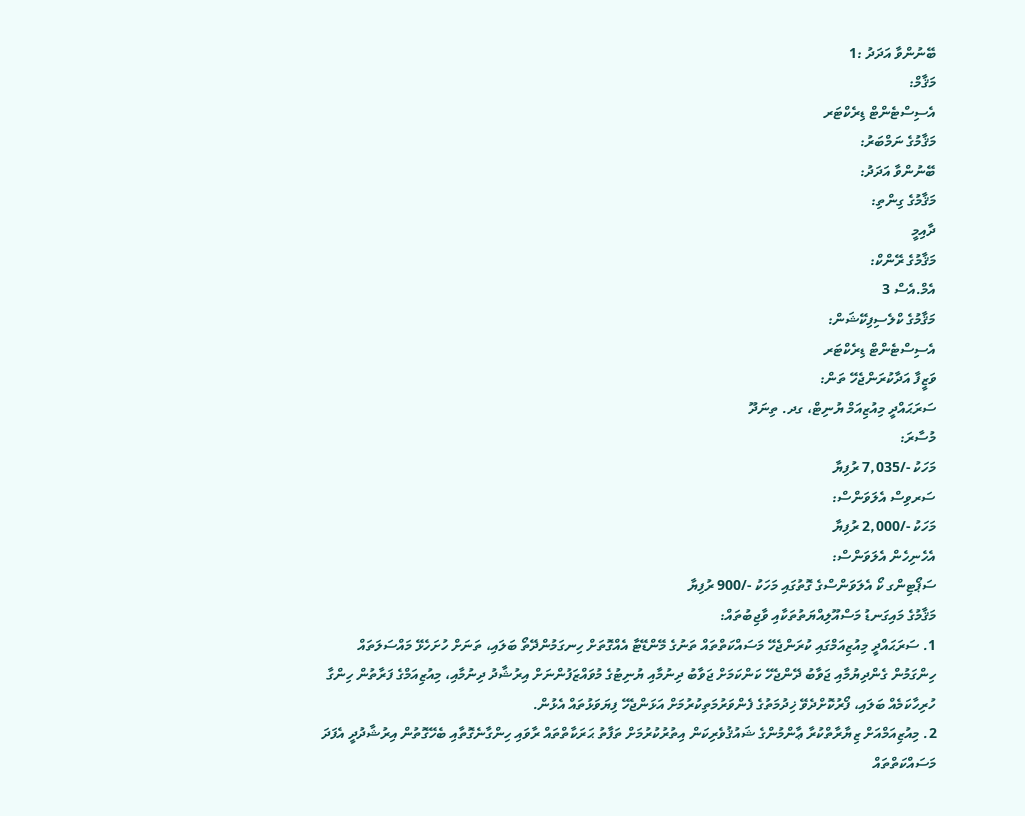ބޭނުންވާ އަދަދު :1
މަޤާމް:
އެސިސްޓެންޓް ޑިރެކްޓަރ
މަޤާމުގެ ނަމްބަރު:
ބޭނުންވާ އަދަދު:
މަޤާމުގެ ގިންތި:
ދާއިމީ
މަޤާމުގެ ރޭންކް:
އެމް.އެސް 3
މަޤާމުގެ ކްލެސިފިކޭޝަން:
އެސިސްޓެންޓް ޑިރެކްޓަރ
ވަޒީފާ އަދާކުރަންޖެހޭ ތަން:
ސަރަޙައްދީ މިއުޒިއަމް ޔުނިޓް، ގދ. ތިނަދޫ
މުސާރަ:
މަހަކު -/7,035 ރުފިޔާ
ސަރވިސް އެލަވަންސް:
މަހަކު -/2,000 ރުފިޔާ
އެހެނިހެން އެލަވަންސް:
ސަޕޯޓިންގ ކޯ އެލަވަންސްގެ ގޮތުގައި މަހަކު -/900 ރުފިޔާ
މަޤާމުގެ މައިގަނޑު މަސްއޫލިއްޔަތުތަކާއި ވާޖިބުތައް:
1. ސަރަޙައްދީ މިއުޒިއަމްގައި ކުރަންޖެހޭ މަސައްކަތްތައް ތަނުގެ މޭންޑޭޓާ އެއްގޮތަށް ހިނގަމުންދޭތޯ ބަލައި، ތަނަށް ހުށަހެޅޭ މައްސަލަތައް ހިންގަމުން ގެންދިޔުމާއި ޖަވާބު ދޭންޖެހޭ ކަންކަމަށް ޖަވާބު ދިނުމާއި ޔުނިޓުގެ މުވައްޒަފުންނަށް އިރުޝާދު ދިނުމާއި، މިއުޒިއަމްގެ ފަރާތުން ހިންގާ ހުރިހާކަމެއް ބަލައި، ފޯރުކޮށްދެވޭ ޚިދުމަތުގެ ފެންވަރުމަތިކުރުމަށް އަޅަންޖެހޭ ފިޔަވަޅުތައް އެޅުން.
2. މިއުޒިއަމްއަށް ޒިޔާރާތްކުރާ ޢާންމުންގެ ޝައުޤުވެރިކަން އިތުރުކުރުމަށް ތަފާތު ޙަރަކާތްތައް ރާވައި ހިންގާނެގޮތާއި ބެހޭގޮތުން އިރުޝާދުދީ އެފަދަ މަސައްކަތްތައް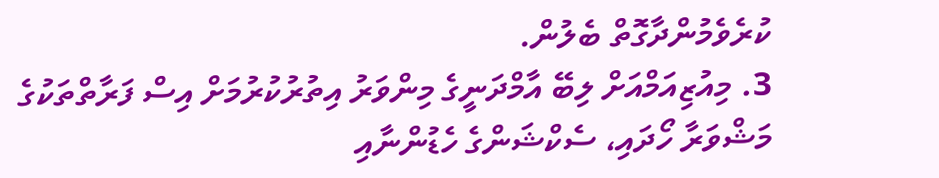ކުރެވެމުންދާގޮތް ބެލުން.
3. މިއުޒިއަމްއަށް ލިބޭ އާމްދަނީގެ މިންވަރު އިތުރުކުރުމަށް އިސް ފަރާތްތަކުގެ މަޝްވަރާ ހޯދައި، ސެކްޝަންގެ ހެޑުންނާއި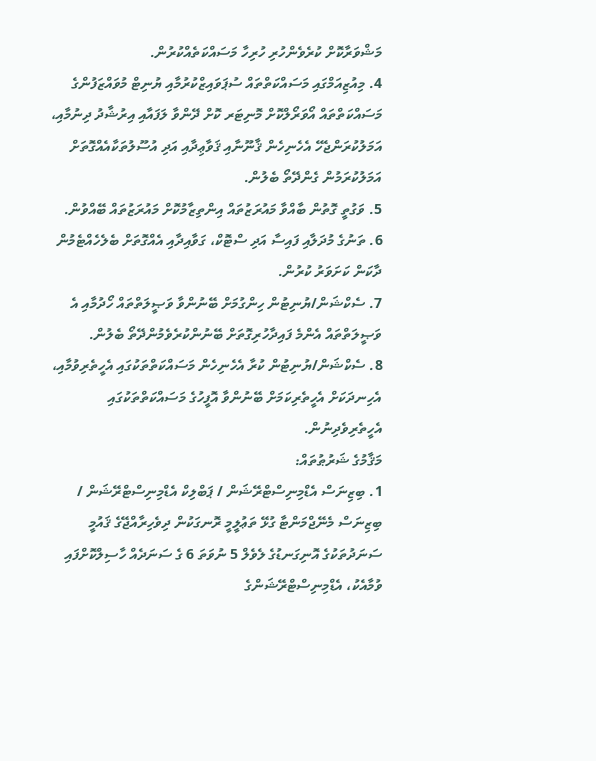މަޝްވަރާކޮށް ކުރެވެންހުރި ހުރިހާ މަސައްކަތެއްކުރުން.
4. މިއުޒިއަމްގައި މަސައްކަތްތައް ސުޕަވައިޒްކުރުމާއި ޔުނިޓް މުވައްޒަފުންގެ މަސައްކަތްތައް އޯވަރޯލްކޮށް މޮނިޓަރ ކޮށް ދޭންވާ ލަފައާއި އިރުޝާދު ދިނުމާއި، އަމަލުކުރަންޖެހޭ އެހެނިހެން ޤާނޫނާއި ޤަވާޢިދާއި އަދި އުސޫލުތަކާއެއްގޮތަށް އަމަލުކުރަމުން ގެންދޭތޯ ބެލުން.
5. ވަގުތީ ގޮތުން ބާއްވާ މައުރަޒުތައް އިންތިޒާމުކޮށް މައުރަޒުތައް ބޭއްވުން.
6. ތަނުގެ މުދަލާއި ފައިސާ އަދި ސްޓޮކް، ގަވާއިދާއި އެއްގޮތަށް ބެލެހެއްޓެމުން ދާކަން ކަށަވަރު ކުރުން.
7. ސެކްޝަން/ޔުނިޓުން ހިންގުމަށް ބޭނުންވާ ވަޞީލަތްތައް ހޯދުމާއި އެ ވަޞީލަތްތައް އެންމެ ފައިދާހުރިގޮތަށް ބޭނުންކުރެވެމުންދޭތޯ ބެލުން.
8. ސެކްޝަން/ޔުނިޓުން ކުރާ އެހެނިހެން މަސައްކަތްތަކުގައި އެހީތެރިވުމާއި، އެހިނދަކަށް އެހީތެރިކަމަށް ބޭނުންވާ އޮފީހުގެ މަސައްކަތްތަކުގައި އެހީތެރިވެދިނުން.
މަޤާމުގެ ޝަރުޠުތައް:
1. ބިޒިނަސް އެޑްމިނިސްޓްރޭޝަން / ޕަބްލިކް އެޑްމިނިސްޓްރޭޝަން / ބިޒިނަސް މެނޭޖްމަންޓާ ގުޅޭ ތަޢުލީމީ ރޮނގަކުން ދިވެހިރާއްޖޭގެ ޤައުމީ ސަނަދުތަކުގެ އޮނިގަނޑުގެ ލެވެލް 5 ނުވަތަ 6 ގެ ސަނަދެއް ހާސިލްކޮށްފައި ވުމާއެކު، އެޑްމިނިސްޓްރޭޝަންގެ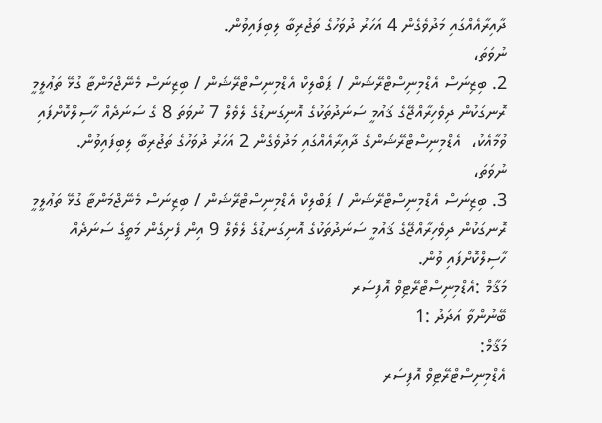ދާއިރާއެއްގައި މަދުވެގެން 4 އަހަރު ދުވަހުގެ ތަޖުރިބާ ލިބިފައިވުން.
ނުވަތަ،
2. ބިޒިނަސް އެޑްމިނިސްޓްރޭޝަން / ޕަބްލިކް އެޑްމިނިސްޓްރޭޝަން / ބިޒިނަސް މެނޭޖްމަންޓާ ގުޅޭ ތަޢުލީމީ ރޮނގަކުން ދިވެހިރާއްޖޭގެ ޤައުމީ ސަނަދުތަކުގެ އޮނިގަނޑުގެ ލެވެލް 7 ނުވަތަ 8 ގެ ސަނަދެއް ހާސިލްކޮށްފައި ވުމާއެކު،  އެޑްމިނިސްޓްރޭޝަންގެ ދާއިރާއެއްގައި މަދުވެގެން 2 އަހަރު ދުވަހުގެ ތަޖުރިބާ ލިބިފައިވުން.
ނުވަތަ،
3. ބިޒިނަސް އެޑްމިނިސްޓްރޭޝަން / ޕަބްލިކް އެޑްމިނިސްޓްރޭޝަން / ބިޒިނަސް މެނޭޖްމަންޓާ ގުޅޭ ތަޢުލީމީ ރޮނގަކުން ދިވެހިރާއްޖޭގެ ޤައުމީ ސަނަދުތަކުގެ އޮނިގަނޑުގެ ލެވެލް 9 އިން ފެށިގެން މަތީގެ ސަނަދެއް ހާސިލްކޮށްފައި ވުން.
މަޤާމް :އެޑްމިނިސްޓްރޭޓިވް އޮފިސަރ
ބޭނުންވާ އަދަދު :1
މަޤާމް:
އެޑްމިނިސްޓްރޭޓިވް އޮފިސަރ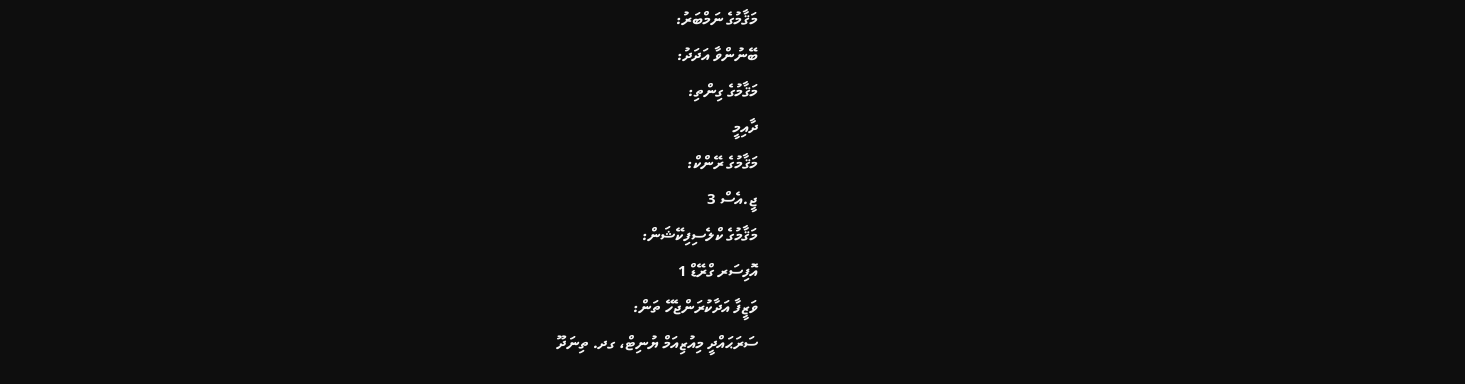މަޤާމުގެ ނަމްބަރު:
ބޭނުންވާ އަދަދު:
މަޤާމުގެ ގިންތި:
ދާއިމީ
މަޤާމުގެ ރޭންކް:
ޖީ.އެސް 3
މަޤާމުގެ ކްލެސިފިކޭޝަން:
އޮފިސަރ ގްރޭޑް 1
ވަޒީފާ އަދާކުރަންޖެހޭ ތަން:
ސަރަޙައްދީ މިއުޒިއަމް ޔުނިޓް، ގދ. ތިނަދޫ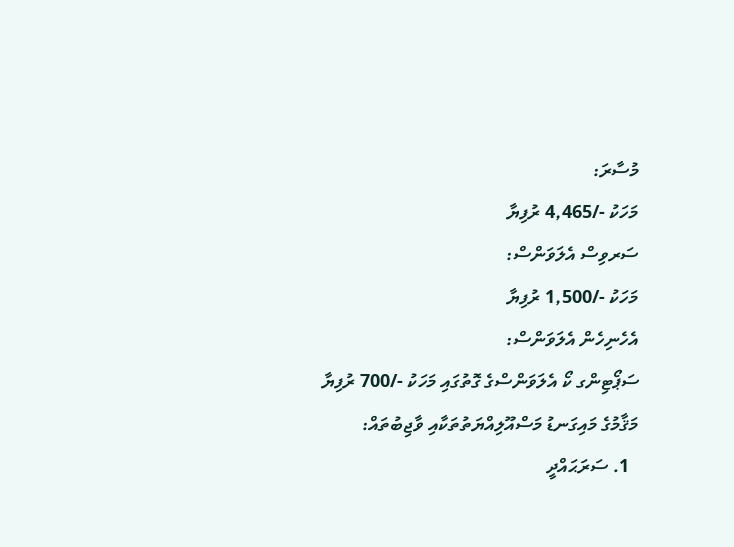މުސާރަ:
މަހަކު -/4,465 ރުފިޔާ
ސަރވިސް އެލަވަންސް:
މަހަކު -/1,500 ރުފިޔާ
އެހެނިހެން އެލަވަންސް:
ސަޕޯޓިންގ ކޯ އެލަވަންސްގެ ގޮތުގައި މަހަކު -/700 ރުފިޔާ
މަޤާމުގެ މައިގަނޑު މަސްއޫލިއްޔަތުތަކާއި ވާޖިބުތައް:
  1. ސަރަޙައްދީ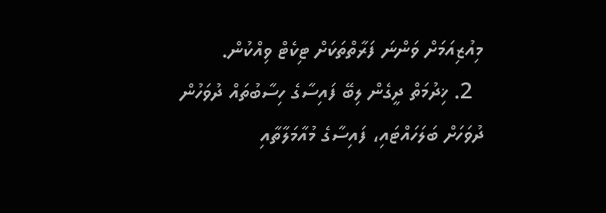މިއުޒިއަމަށް ވަންނަ ފަރާތްތަކަށް ޓިކެޓް ވިއްކުން.
  2. ޚިދުމަތް ދީގެން ލިބޭ ފައިސާގެ ހިސާބުތައް ދުވަހުން ދުވަހަށް ބަލަހައްޓައި، ފައިސާގެ މުއާމަލާތާއި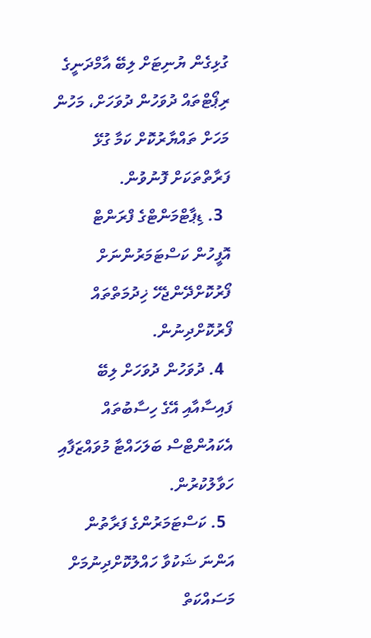ގުޅިގެން ޔުނިޓަށް ލިބޭ އާމްދަނީގެ ރިޕޯޓްތައް ދުވަހުން ދުވަހަށް، މަހުން މަހަށް ތައްޔާރުކޮށް ކަމާ ގުޅޭ ފަރާތްތަކަށް ފޮނުވުން.
  3. ޑިޕާޓްމަންޓްގެ ފްރަންޓް އޮފީހުން ކަސްޓަމަރުންނަށް ފޯރުކޮށްދޭންޖެހޭ ޚިދުމަތްތައް ފޯރުކޮށްދިނުން.
  4. ދުވަހުން ދުވަހަށް ލިބޭ ފައިސާއާއި އޭގެ ހިސާބުތައް އެކައުންޓްސް ބަލަހައްޓާ މުވައްޒަފާއި ހަވާލުކުރުން.
  5. ކަސްޓަމަރުންގެ ފަރާތުން އަންނަ ޝަކުވާ ހައްލުކޮށްދިނުމަށް މަސައްކަތް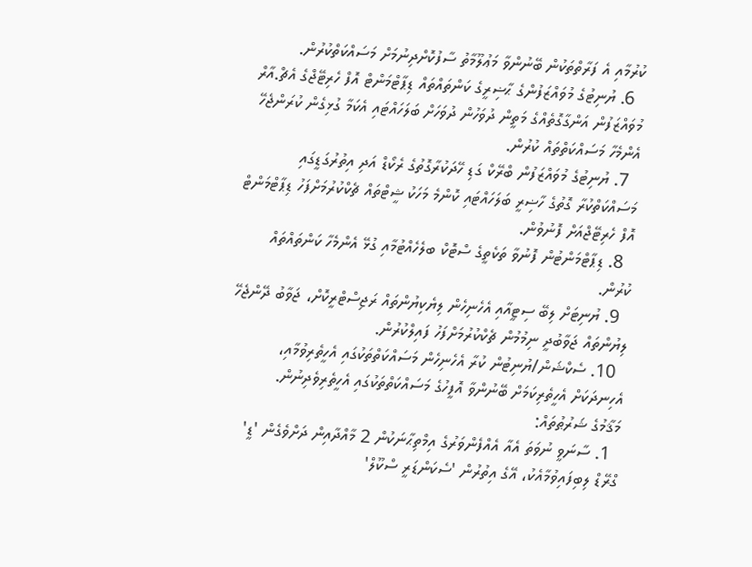ކުރުމާއި އެ ފަރާތްތަކުން ބޭނުންވާ މަޢުލޫމާތު ސާފުކޮށްދިނުމަށް މަސައްކަތްކުރުން.
  6. ޔުނިޓުގެ މުވައްޒަފުންގެ ޙާޟިރީގެ ކަންތައްތައް ޑިޕާޓްމަންޓް އޮފް ހެރިޓޭޖްގެ އެޗް.އާރް މުވައްޒަފުން އަންގާގޮތެއްގެ މަތީން ދުވަހުން ދުވަހަށް ބަލަހައްޓައި އެކަމާ ގުޅިގެން ކުރަންޖެހޭ އެންމެހާ މަސައްކަތްތައް ކުރުން.
  7. ޔުނިޓުގެ މުވައްޒަފުން ބްރޭކް ގަޑި ހޭދަކުރާގޮތުގެ ރެކޯޑް އަދި އިތުރުގަޑީގައި މަސައްކަތްކުރާ ގޮތުގެ ހާޟިރީ ބަލަހައްޓައި ކޮންމެ މަހަކު ޝީޓްތައް ޗެކްކުރުމަށްފަހު ޑިޕާޓްމަންޓް އޮފް ހެރިޓޭޖްއަށް ފޮނުވުން.
  8. ޑިޕާޓްމަންޓުން ފޮނުވާ ތަކެތީގެ ސްޓޮކް ބލެހެއްޓުމާއި ގުޅޭ އެންމެހާ ކަންތައްތައް ކުރުން.
  9. ޔުނިޓަށް ލިބޭ ސިޓީއާއި އެހެނިހެން ލިޔެކިޔުންތައް ރަޖިސްޓްރީކޮށް، ޖަވާބު ދޭންޖެހޭ ލިޔުންތައް ޖަވާބުދީ ނިމުމުން ޗެކްކުރުމަށްފަހު ފައިލްކުރުން.
  10. ސެކްޝަން/ޔުނިޓުން ކުރާ އެހެނިހެން މަސައްކަތްތަކުގައި އެހީތެރިވުމާއި، އެހިނދަކަށް އެހީތެރިކަމަށް ބޭނުންވާ އޮފީހުގެ މަސައްކަތްތަކުގައި އެހީތެރިވެދިނުން.
މަޤާމުގެ ޝަރުޠުތައް:
  1. ސާނަވީ ނުވަތަ އެއާ އެއްފެންވަރުގެ އިމްތިޙާނަކުން 2 މާއްދާއިން ދަށްވެގެން 'ޑީ' ގްރޭޑް ލިބިފައިވުމާއެކު، އޭގެ އިތުރުން 'ސެކަންޑަރީ ސްކޫލް'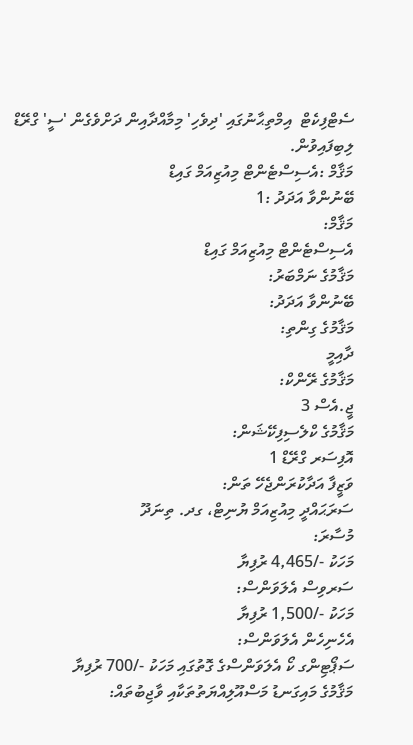ސެޓްފިކެޓް  އިމްތިޙާނުގައި 'ދިވެހި' މިމާއްދާއިން ދަށްވެގެން 'ސީ' ގްރޭޑް ލިބިފައިވުން.
މަޤާމް :އެސިސްޓެންޓް މިއުޒިއަމް ގައިޑް
ބޭނުންވާ އަދަދު :1
މަޤާމް:
އެސިސްޓެންޓް މިއުޒިއަމް ގައިޑް
މަޤާމުގެ ނަމްބަރު:
ބޭނުންވާ އަދަދު:
މަޤާމުގެ ގިންތި:
ދާއިމީ
މަޤާމުގެ ރޭންކް:
ޖީ.އެސް 3
މަޤާމުގެ ކްލެސިފިކޭޝަން:
އޮފިސަރ ގްރޭޑް 1
ވަޒީފާ އަދާކުރަންޖެހޭ ތަން:
ސަރަޙައްދީ މިއުޒިއަމް ޔުނިޓް، ގދ. ތިނަދޫ
މުސާރަ:
މަހަކު -/4,465 ރުފިޔާ
ސަރވިސް އެލަވަންސް:
މަހަކު -/1,500 ރުފިޔާ
އެހެނިހެން އެލަވަންސް:
ސަޕޯޓިންގ ކޯ އެލަވަންސްގެ ގޮތުގައި މަހަކު -/700 ރުފިޔާ
މަޤާމުގެ މައިގަނޑު މަސްއޫލިއްޔަތުތަކާއި ވާޖިބުތައް: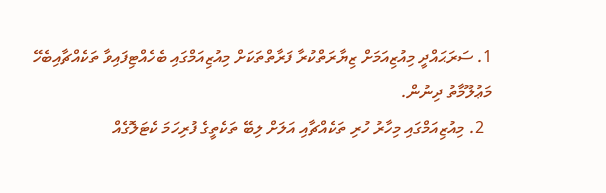1. ސަރަޙައްދީ މިއުޒިއަމަށް ޒިޔާރަތްކުރާ ފަރާތްތަކަށް މިއުޒިއަމްގައި ބެހެއްޓިފައިވާ ތަކެއްޗާއިބެހޭ މަޢުލޫމާތު ދިނުން.
  2. މިއުޒިއަމްގައި މިހާރު ހުރި ތަކެއްޗާއި އަލަށް ލިބޭ ތަކެތީގެ ފުރިހަމަ ކެޓަލޮގެއް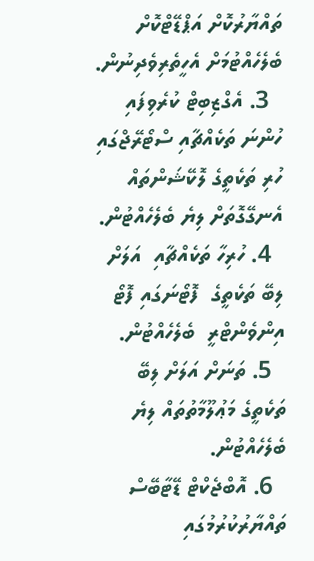ތައްޔާރުކޮށް އަޕްޑޭޓްކޮށް ބެލެހެއްޓުމަށް އެހީތެރިވެދިނުން.
  3. އެގްޒިބިޓް ކުރެވިފައި ހުންނަ ތަކެއްޗާއި ސްޓޯރޭޖްގައި ހުރި ތަކެތީގެ ލޮކޭޝަންތައް އެނގޭގޮތަށް ލިޔެ ބެލެހެއްޓުން.
  4. ހުރިހާ ތަކެއްޗާއި  އަލަށް ލިބޭ ތަކެތީގެ  ފޮޓޯނަގައި ފޮޓޯ  އިންވެންޓްރީ  ބެލެހެއްޓުން.
  5. ތަނަށް އަލަށް ލިބޭ ތަކެތީގެ މަޢުލޫމާތުތައް ލިޔެ ބެލެހެއްޓުން.
  6. އޮބްޖެކްޓް ޑޭޓާބޭސް ތައްޔާރުކުރުމުގައި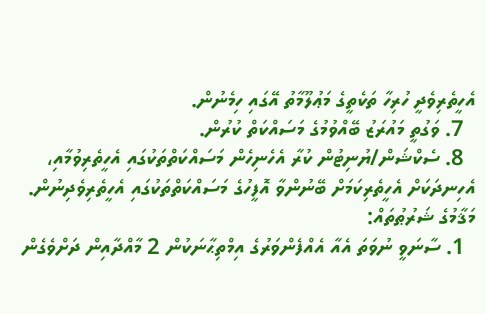އެހީތެރިވެދީ ހުރިހާ ތަކެތީގެ މަޢުލޫމާތު އޭގައި ހިމެނުން.
  7. ވަގުތީ މައުރަޒު ބޭއްވުމުގެ މަސައްކަތް ކުރުން.
  8. ސެކްޝަން/ޔުނިޓުން ކުރާ އެހެނިހެން މަސައްކަތްތަކުގައި އެހީތެރިވުމާއި، އެހިނދަކަށް އެހީތެރިކަމަށް ބޭނުންވާ އޮފީހުގެ މަސައްކަތްތަކުގައި އެހީތެރިވެދިނުން.
މަޤާމުގެ ޝަރުޠުތައް:
  1. ސާނަވީ ނުވަތަ އެއާ އެއްފެންވަރުގެ އިމްތިޙާނަކުން 2 މާއްދާއިން ދަށްވެގެން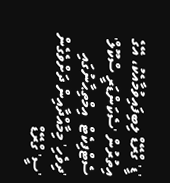'ޑީ' ގްރޭޑް ލިބިފައިވުމާއެކު، އޭގެ އިތުރުން 'ސެކަންޑަރީ ސްކޫލް' ސެޓްފިކެޓް  އިމްތިޙާނުގައި 'ދިވެހި' މިމާއްދާއިން ދަށްވެގެން 'ސީ' ގްރޭޑް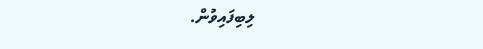ލިބިފައިވުން.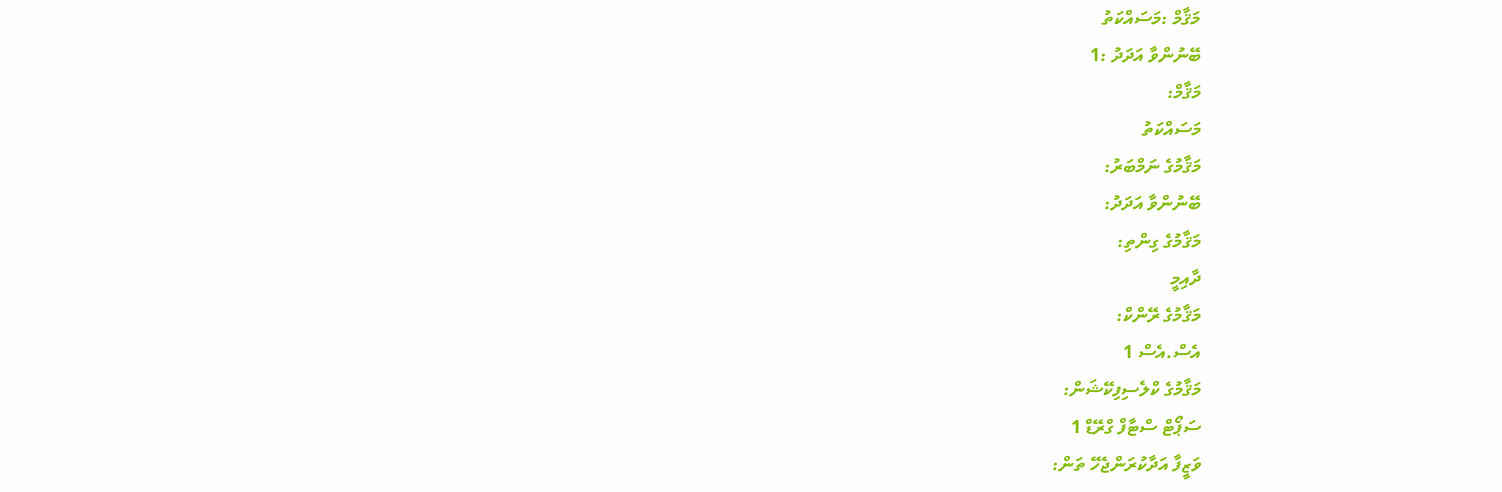މަޤާމް :މަސައްކަތު
ބޭނުންވާ އަދަދު :1
މަޤާމް:
މަސައްކަތު
މަޤާމުގެ ނަމްބަރު:
ބޭނުންވާ އަދަދު:
މަޤާމުގެ ގިންތި:
ދާއިމީ
މަޤާމުގެ ރޭންކް:
އެސް.އެސް 1
މަޤާމުގެ ކްލެސިފިކޭޝަން:
ސަޕޯޓް ސްޓާފް ގްރޭޑް 1
ވަޒީފާ އަދާކުރަންޖެހޭ ތަން: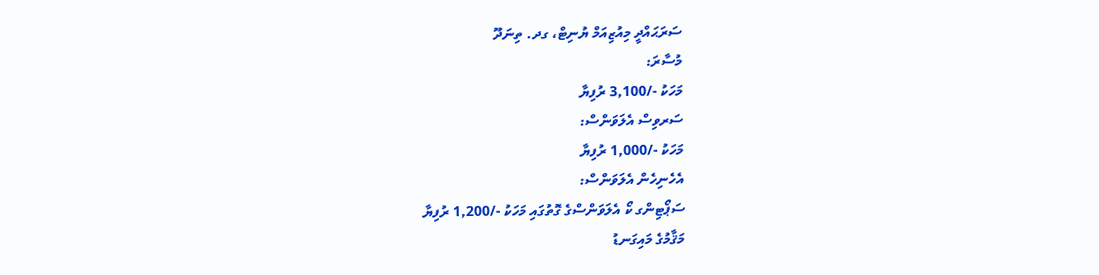ސަރަޙައްދީ މިއުޒިއަމް ޔުނިޓް، ގދ. ތިނަދޫ
މުސާރަ:
މަހަކު -/3,100 ރުފިޔާ
ސަރވިސް އެލަވަންސް:
މަހަކު -/1,000 ރުފިޔާ
އެހެނިހެން އެލަވަންސް:
ސަޕޯޓިންގ ކޯ އެލަވަންސްގެ ގޮތުގައި މަހަކު -/1,200 ރުފިޔާ
މަޤާމުގެ މައިގަނޑު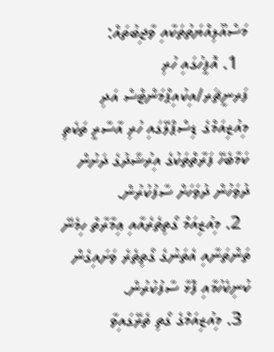މަސްއޫލިއްޔަތުތަކާއި ވާޖިބުތައް:
  1. އޮފީހުގައި ހުރި ފަރނީޗަރ/އިކުއިޕްމަންޓްސް އަދި މިއުޒިއަމްގެ ޑިސްޕްލޭގައި ހުރި އާސާރީ ތަކެތި ކަމާބެހޭ ފަރާތްތަކުގެ އިރުޝާދުގެ ދަށުން ދުވަހުން ދުވަހަށް ސާފުކުރުން.
  2. މިއުޒިއަމް ގޯތިތެރެއާއި ޢިމާރާތް ހިމެނޭ ތަންތަނާއި އެތަނުގެ ގޯތިތެރެ ވަށައިގެން ކުނިކެހުމާއި ފޮޅާ ސާފުކުރުން.
  3. މިއުޒިއަމްގެ ގޯތި ތެރޭގައިވާ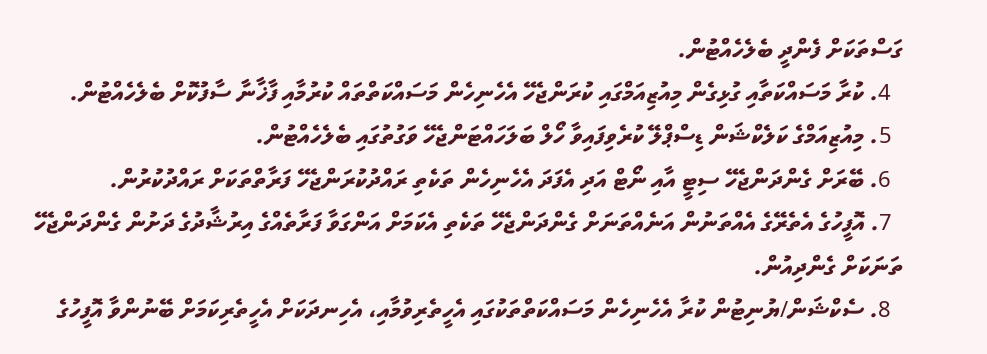ގަސްތަކަށް ފެންދީ ބެލެހެއްޓުން.
  4. ކުރާ މަސައްކަތާއި ގުޅިގެން މިއުޒިއަމްގައި ކުރަންޖެހޭ އެހެނިހެން މަސައްކަތްތައް ކުރުމާއި ފާޚާނާ ސާފުކޮށް ބެލެހެއްޓުން.
  5. މިއުޒިއަމްގެ ކަލެކްޝަން ޑިސްޕްލޭ ކުރެވިފައިވާ ހޯލް ބަލަހައްޓަންޖެހޭ ވަގުތުގައި ބެލެހެއްޓުން.
  6. ބޭރަށް ގެންދަންޖެހޭ ސިޓީ އާއި ނޯޓް އަދި އެފަދަ އެހެނިހެން ތަކެތި ރައްދުކުރަންޖެހޭ ފަރާތްތަކަށް ރައްދުކުރުން.
  7. އޮފީހުގެ އެތެރޭގެ އެއްތަނުން އަނެއްތަނަށް ގެންދަންޖެހޭ ތަކެތި އެކަމަށް އަންގަވާ ފަރާތެއްގެ އިރުޝާދުގެ ދަށުން ގެންދަންޖެހޭ ތަނަކަށް ގެންދިއުން.
  8. ސެކްޝަން/ޔުނިޓުން ކުރާ އެހެނިހެން މަސައްކަތްތަކުގައި އެހީތެރިވުމާއި، އެހިނދަކަށް އެހީތެރިކަމަށް ބޭނުންވާ އޮފީހުގެ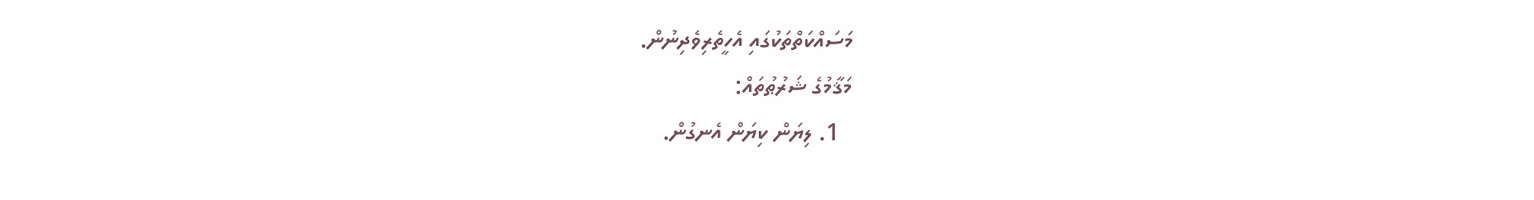މަސައްކަތްތަކުގައި އެހީތެރިވެދިނުން.
މަޤާމުގެ ޝަރުޠުތައް:
  1. ލިޔަން ކިޔަން އެނގުން.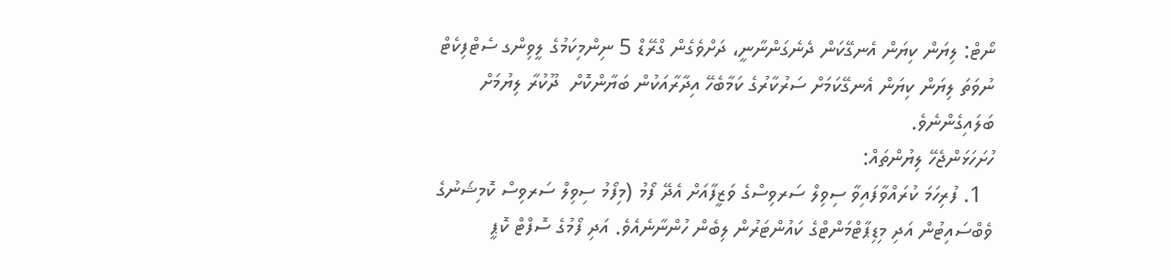ނޯޓް: ލިޔަން ކިޔަން އެނގޭކަން ދެނެގަންނާނީ، ދަށްވެގެން ގްރޭޑް 5 ނިންމިކަމުގެ ލީވިންގ ސެޓްފިކެޓް ނުވަތަ ލިޔަން ކިޔަން އެނގޭކަމަށް ސަރުކާރުގެ ކަމާބެހޭ އިދާރާއަކުން ބަޔާންކޮށް  ދޫކުރާ ލިޔުމަށް ބަލައިގެންނެވެ.
ހުށަހަޅަންޖެހޭ ލިޔުންތައް:
  1. ފުރިހަމަ ކުރައްވާފައިވާ ސިވިލް ސަރވިސްގެ ވަޒީފާއަށް އެދޭ ފޯމު (މިފޯމު ސިވިލް ސަރވިސް ކޮމިޝަނުގެ ވެބްސައިޓުން އަދި މިޑިޕާޓްމަންޓްގެ ކައުންޓަރުން ލިބެން ހުންނާނެއެވެ. އަދި ފޯމުގެ ސޮފްޓް ކޮޕީ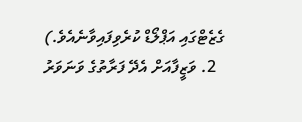ގެޒެޓްގައި އަޕްލޯޑް ކުރެވިފައިވާނެއެވެ.)
  2. ވަޒީފާއަށް އެދޭ ފަރާތުގެ ވަނަވަރު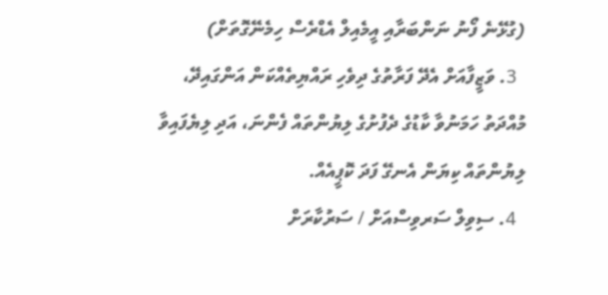(ގުޅޭނެ ފޯނު ނަންބަރާއި އީމެއިލް އެޑްރެސް ހިމެނޭގޮތަށް)
  3. ވަޒީފާއަށް އެދޭ ފަރާތުގެ ދިވެހި ރައްޔިތެއްކަން އަންގައިދޭ، މުއްދަތު ހަމަނުވާ ކާޑުގެ ދެފުށުގެ ލިޔުންތައް ފެންނަ، އަދި ލިޔެފައިވާ ލިޔުންތައް ކިޔަން އެނގޭ ފަދަ ކޮޕީއެއް.
  4. ސިވިލް ސަރވިސްއަށް / ސަރުކާރަށް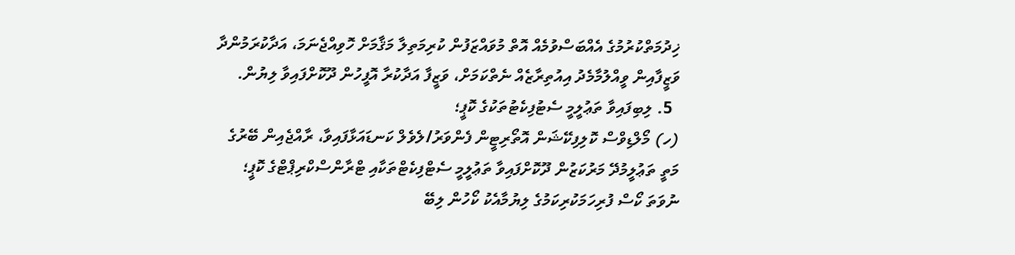ޚިދުމަތްކުރުމުގެ އެއްބަސްވުމެއް އޮތް މުވައްޒަފުން ކުރިމަތިލާ މަޤާމަށް ހޮވިއްޖެނަމަ، އަދާކުރަމުންދާ ވަޒީފާއިން ވީއްލުމާމެދު އިއުތިރާޒެއް ނެތްކަމަށް، ވަޒީފާ އަދާކުރާ އޮފީހުން ދޫކޮށްފައިވާ ލިޔުން.
  5. ލިބިފައިވާ ތަޢުލީމީ ސެޓުފިކެޓުތަކުގެ ކޮޕީ؛
(ހ) މޯލްޑިވްސް ކޮލިފިކޭޝަން އޮތޯރިޓީން ފެންވަރު/ލެވެލް ކަނޑައަޅާފައިވާ، ރާއްޖެއިން ބޭރުގެ މަތީ ތަޢުލީމުދޭ މަރުކަޒުން ދޫކޮށްފައިވާ ތަޢުލީމީ ސެޓްފިކެޓްތަކާއި ޓްރާންސްކްރިޕްޓްގެ ކޮޕީ؛ ނުވަތަ ކޯސް ފުރިހަމަކުރިކަމުގެ ލިޔުމާއެކު ކޯހުން ލިބޭ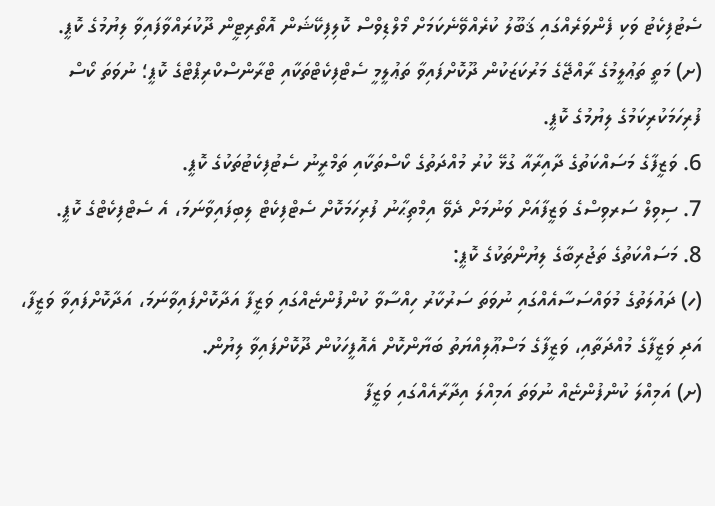ސެޓުފިކެޓު ވަކި ފެންވަރެއްގައި ޤަބޫލު ކުރެއްވޭނެކަމަށް މޯލްޑިވްސް ކޮލިފިކޭޝަން އޮތޯރިޓީން ދޫކުރައްވާފައިވާ ލިޔުމުގެ ކޮޕީ.
(ށ) މަތީ ތަޢުލީމުގެ ރާއްޖޭގެ މަރުކަޒަކުން ދޫކޮށްފައިވާ ތަޢުލީމީ ސެޓްފިކެޓްތަކާއި ޓްރާންސްކްރިޕްޓްގެ ކޮޕީ؛ ނުވަތަ ކޯސް ފުރިހަމަކުރިކަމުގެ ލިޔުމުގެ ކޮޕީ.
6. ވަޒީފާގެ މަސައްކަތުގެ ދާއިރާއާ ގުޅޭ ކުރު މުއްދަތުގެ ކޯސްތަކާއި ތަމްރީނު ސެޓުފިކެޓުތަކުގެ ކޮޕީ.
7. ސިވިލް ސަރވިސްގެ ވަޒީފާއަށް ވަނުމަށް ދެވޭ އިމްތިޙާނު ފުރިހަމަކޮށް ސެޓްފިކެޓް ލިބިފައިވާނަމަ، އެ ސެޓްފިކެޓްގެ ކޮޕީ.
8. މަސައްކަތުގެ ތަޖުރިބާގެ ލިޔުންތަކުގެ ކޮޕީ:
(ހ) ދައުލަތުގެ މުވައްސަސާއެއްގައި ނުވަތަ ސަރުކާރު ހިއްސާވާ ކުންފުންޏެއްގައި ވަޒީފާ އަދާކޮށްފައިވާނަމަ، އަދާކޮށްފައިވާ ވަޒީފާ، އަދި ވަޒީފާގެ މުއްދަތާއި، ވަޒީފާގެ މަސްޢޫލިއްޔަތު ބަޔާންކޮށް އެއޮފީހަކުން ދޫކޮށްފައިވާ ލިޔުން.
(ށ) އަމިއްލަ ކުންފުންޏެއް ނުވަތަ އަމިއްލަ އިދާރާއެއްގައި ވަޒީފާ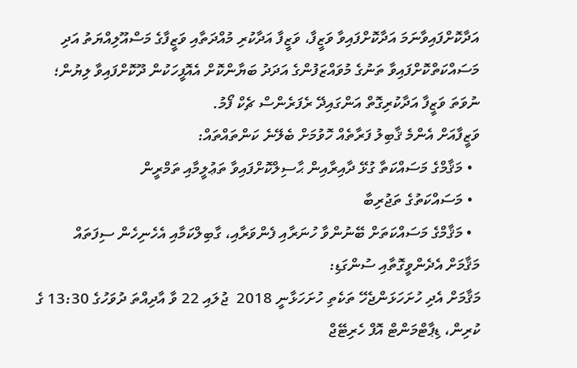އަދާކޮށްފައިވާނަމަ އަދާކޮށްފައިވާ ވަޒީފާ، ވަޒީފާ އަދާކުރި މުއްދަތާއި ވަޒީފާގެ މަސްއޫލިއްޔަތު އަދި މަސައްކަތްކޮށްފައިވާ ތަނުގެ މުވައްޒަފުންގެ އަދަދު ބަޔާންކޮށް އެއޮފީހަކުން ދޫކޮށްފައިވާ ލިޔުން؛ ނުވަތަ ވަޒީފާ އަދާކުރިގޮތް އަންގައިދޭ ރެފަރެންސް ޗެކް ފޯމު.
ވަޒީފާއަށް އެންމެ ޤާބިލު ފަރާތެއް ހޮވުމަށް ބެލޭނެ ކަންތައްތައް:
  • މަޤާމްގެ މަސައްކަތާ ގުޅޭ ދާއިރާއިން ޙާސިލްކޮށްފައިވާ ތަޢުލީމާއި ތަމްރީން
  • މަސައްކަތުގެ ތަޖުރިބާ
  • މަޤާމްގެ މަސައްކަތަށް ބޭނުންވާ ހުނަރާއި ފެންވަރާއި، ގާބިލްކަމާއި އެހެނިހެން ސިފަތައް
މަޤާމަށް އެދެންވީގޮތާއި ސުންގަޑި:
މަޤާމަށް އެދި ހުށަހަޅަންޖެހޭ ތަކެތި ހުށަހަޅާނީ 2018  ޖުލައި 22 ވާ އާދިއްތަ ދުވަހުގެ 13:30 ގެ ކުރިން، ޑިޕާޓްމަންޓް އޮފް ހެރިޓޭޖް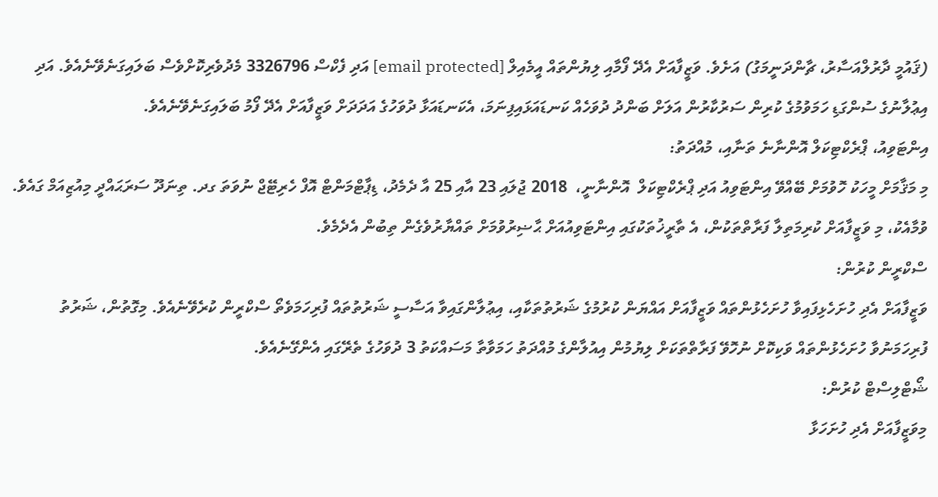(ޤައުމީ ދާރުލްއަސާރު، ޗާންދަނީމަގު) އަށެވެ. ވަޒީފާއަށް އެދޭ ފޯމާއި ލިޔުންތައް އީމެއިލް [email protected] އަދި ފެކްސް 3326796 މެދުވެރިކޮށްވެސް ބަލައިގަނެވޭނެއެވެ. އަދި އިޢުލާނުގެ ސުންގަޑި ހަމަވުމުގެ ކުރިން ސަރުކާރުން އަލަށް ބަންދު ދުވަހެއް ކަނޑައަޅައިފިނަމަ، އެކަނޑައަޅާ ދުވަހުގެ އަދަދަށް ވަޒީފާއަށް އެދޭ ފޯމު ބަލައިގަނެވޭނެއެވެ.
އިންޓަވިއު، ޕްރެކްޓިކަލް އޮންނާނެ ތަނާއި، މުއްދަތު:
މި މަޤާމަށް މީހަކު ހޮވުމަށް ބޭއްވޭ އިންޓަވިއު އަދި ޕްރެކްޓިކަލް  އޮންނާނީ،  2018 ޖުލައި 23 އާއި 25 އާ ދެމެދު، ޑިޕާޓްމަންޓް އޮފް ހެރިޓޭޖް ނުވަތަ ގދ. ތިނަދޫ ސަރަޙައްދީ މިއުޒިއަމް ގައެވެ.
ވުމާއެކު، މި ވަޒީފާއަށް ކުރިމަތިލާ ފަރާތްތަކުން، އެ ތާރީޚުތަކުގައި އިންޓަވިއުއަށް ޙާޟިރުވުމަށް ތައްޔާރުވެގެން ތިބުން އެދެމެވެ.
ސްކްރީން ކުރުން:
ވަޒީފާއަށް އެދި ހުށަހެޅިފައިވާ ހުށަހެޅުންތައް ވަޒީފާއަށް އައްޔަން ކުރުމުގެ ޝަރުތުތަކާއި، އިޢުލާންގައިވާ އަސާސީ ޝަރުތުތައް ފުރިހަމަވެތޯ ސްކްރީން ކުރެވޭނެއެވެ. މިގޮތުން، ޝަރުތު ފުރިހަމަނުވާ ހުށަހެޅުންތައް ވަކިކޮށް ނުހޮވޭ ފަރާތްތަކަށް ލިޔުމުން އިއުލާންގެ މުއްދަތު ހަމަވާތާ މަސައްކަތު 3 ދުވަހުގެ ތެރޭގައި އެންގޭނެއެވެ.
ޝޯޓްލިސްޓް ކުރުން:
މިވަޒީފާއަށް އެދި ހުށަހަޅާ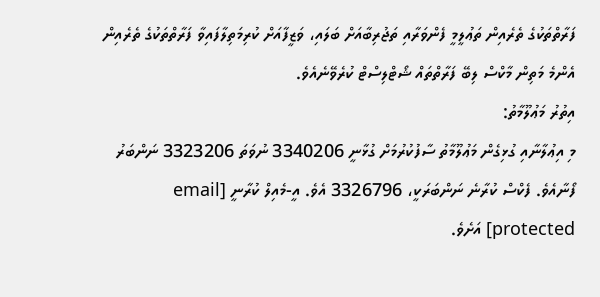ފަރާތްތަކުގެ ތެރެއިން ތަޢުލީމީ ފެންވަރާއި ތަޖުރިބާއަށް ބަލައި، ވަޒީފާއަށް ކުރިމަތިލާފައިވާ ފަރާތްތަކުގެ ތެރެއިން އެންމެ މަތިން މާކްސް ލިބޭ ފަރާތްތައް ޝޯޓްލިސްޓް ކުރެވޭނެއެވެ.
އިތުރު މަޢުލޫމާތު:
މި އިޢުލާނާއި ގުޅިގެން މަޢުލޫމާތު ސާފުކުރުމަށް ގުޅާނީ 3340206 ނުވަތަ 3323206 ނަންބަރު ފޯނާއެވެ. ފެކްސް ކުރާނެ ނަންބަރަކީ، 3326796 އެވެ. އީ-މެއިލް ކުރާނީ [email protected] އަށެވެ.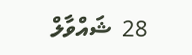28  ޝައްވާލް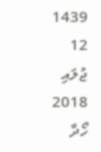1439
12 ޖުލައި 2018
ހޯދާ